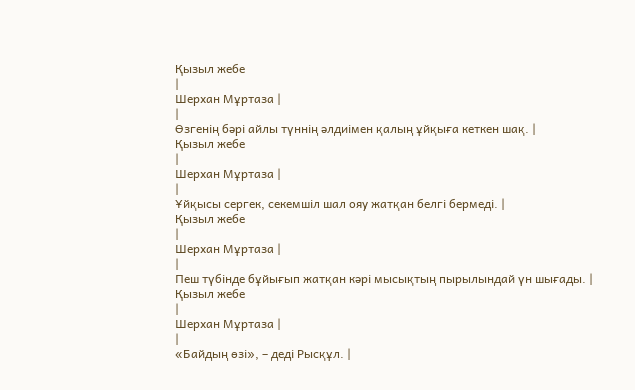Қызыл жебе
|
Шерхан Мұртаза |
|
Өзгенің бәрі айлы түннің әлдиімен қалың ұйқыға кеткен шақ. |
Қызыл жебе
|
Шерхан Мұртаза |
|
Ұйқысы сергек, секемшіл шал ояу жатқан белгі бермеді. |
Қызыл жебе
|
Шерхан Мұртаза |
|
Пеш түбінде бұйығып жатқан кәрі мысықтың пырылындай үн шығады. |
Қызыл жебе
|
Шерхан Мұртаза |
|
«Байдың өзі», – деді Рысқұл. |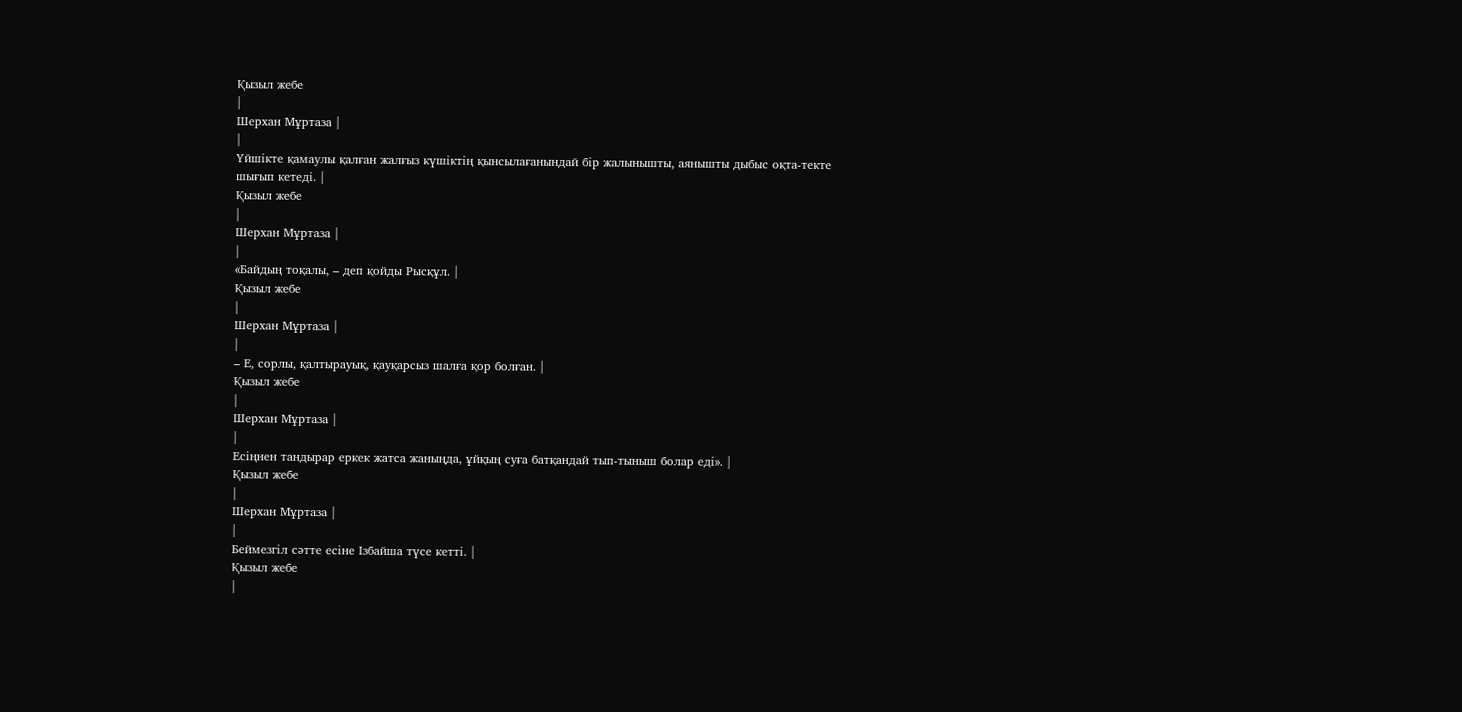Қызыл жебе
|
Шерхан Мұртаза |
|
Үйшікте қамаулы қалған жалғыз күшіктің қынсылағанындай бір жалынышты, аянышты дыбыс оқта-текте шығып кетеді. |
Қызыл жебе
|
Шерхан Мұртаза |
|
«Байдың тоқалы, – деп қойды Рысқұл. |
Қызыл жебе
|
Шерхан Мұртаза |
|
– Е, сорлы, қалтырауық, қауқарсыз шалға қор болған. |
Қызыл жебе
|
Шерхан Мұртаза |
|
Есіңнен тандырар еркек жатса жаныңда, ұйқың суға батқандай тып-тыныш болар еді». |
Қызыл жебе
|
Шерхан Мұртаза |
|
Беймезгіл сәтте есіне Ізбайша түсе кетті. |
Қызыл жебе
|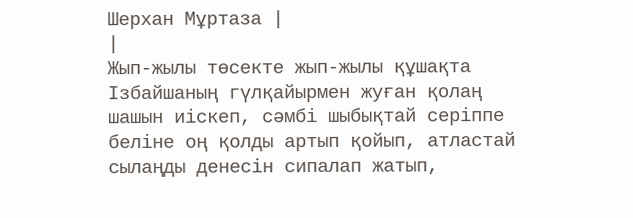Шерхан Мұртаза |
|
Жып-жылы төсекте жып-жылы құшақта Ізбайшаның гүлқайырмен жуған қолаң шашын иіскеп, сәмбі шыбықтай серіппе беліне оң қолды артып қойып, атластай сылаңды денесін сипалап жатып,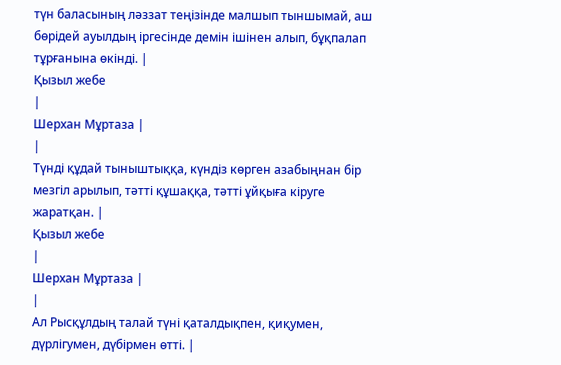түн баласының ләззат теңізінде малшып тыншымай, аш бөрідей ауылдың іргесінде демін ішінен алып, бұқпалап тұрғанына өкінді. |
Қызыл жебе
|
Шерхан Мұртаза |
|
Түнді құдай тыныштыққа, күндіз көрген азабыңнан бір мезгіл арылып, тәтті құшаққа, тәтті ұйқыға кіруге жаратқан. |
Қызыл жебе
|
Шерхан Мұртаза |
|
Ал Рысқұлдың талай түні қаталдықпен, қиқумен, дүрлігумен, дүбірмен өтті. |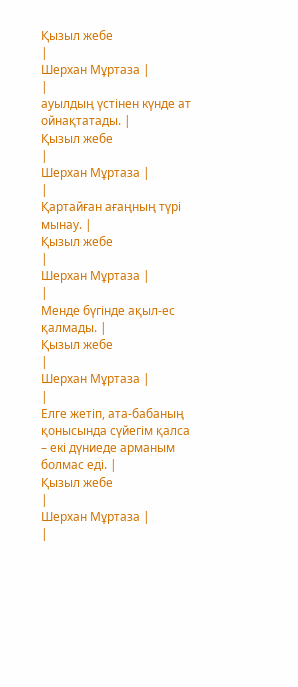Қызыл жебе
|
Шерхан Мұртаза |
|
ауылдың үстінен күнде ат ойнақтатады. |
Қызыл жебе
|
Шерхан Мұртаза |
|
Қартайған ағаңның түрі мынау. |
Қызыл жебе
|
Шерхан Мұртаза |
|
Менде бүгінде ақыл-ес қалмады. |
Қызыл жебе
|
Шерхан Мұртаза |
|
Елге жетіп, ата-бабаның қонысында сүйегім қалса – екі дүниеде арманым болмас еді. |
Қызыл жебе
|
Шерхан Мұртаза |
|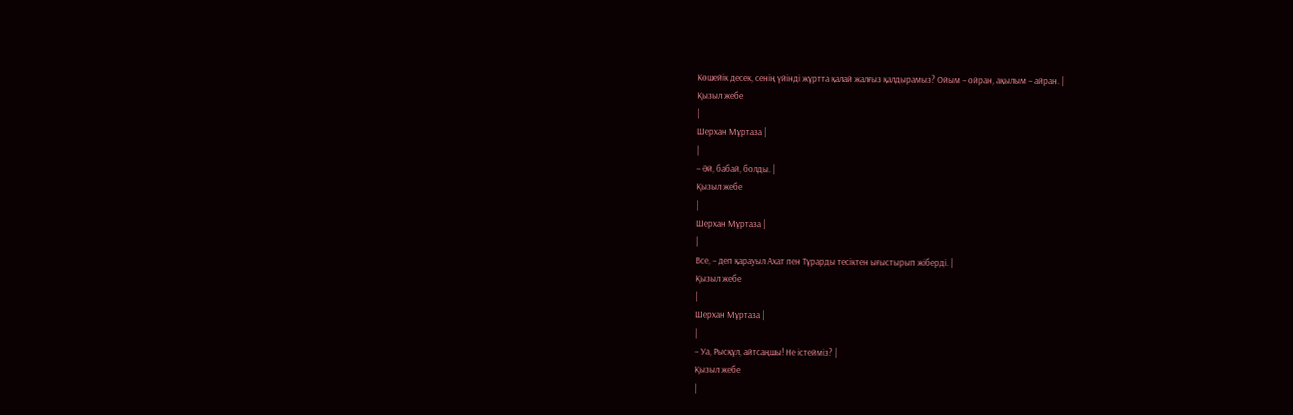Көшейік десек, сенің үйінді жұртта қалай жалғыз қалдырамыз? Ойым – ойран, ақылым – айран. |
Қызыл жебе
|
Шерхан Мұртаза |
|
– Әй, бабай, болды. |
Қызыл жебе
|
Шерхан Мұртаза |
|
Все, – деп қарауыл Ахат пен Тұрарды тесіктен ығыстырып жіберді. |
Қызыл жебе
|
Шерхан Мұртаза |
|
– Уа, Рысқұл, айтсаңшы! Не істейміз? |
Қызыл жебе
|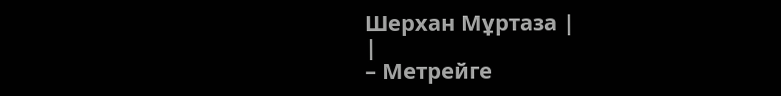Шерхан Мұртаза |
|
– Метрейге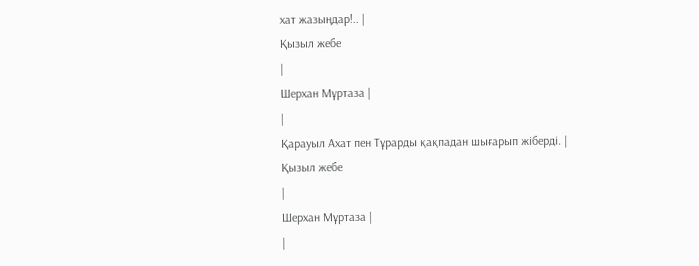хат жазыңдар!.. |
Қызыл жебе
|
Шерхан Мұртаза |
|
Қарауыл Ахат пен Тұрарды қақпадан шығарып жіберді. |
Қызыл жебе
|
Шерхан Мұртаза |
|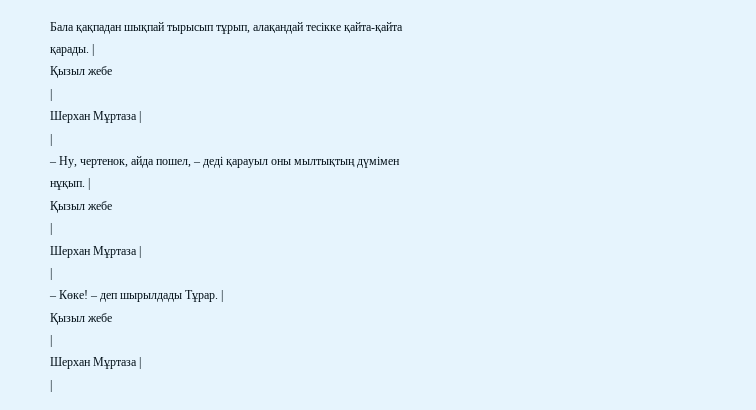Бала қақпадан шықпай тырысып тұрып, алақандай тесікке қайта-қайта қарады. |
Қызыл жебе
|
Шерхан Мұртаза |
|
– Ну, чертенок, айда пошел, – деді қарауыл оны мылтықтың дүмімен нұқып. |
Қызыл жебе
|
Шерхан Мұртаза |
|
– Көке! – деп шырылдады Тұрар. |
Қызыл жебе
|
Шерхан Мұртаза |
|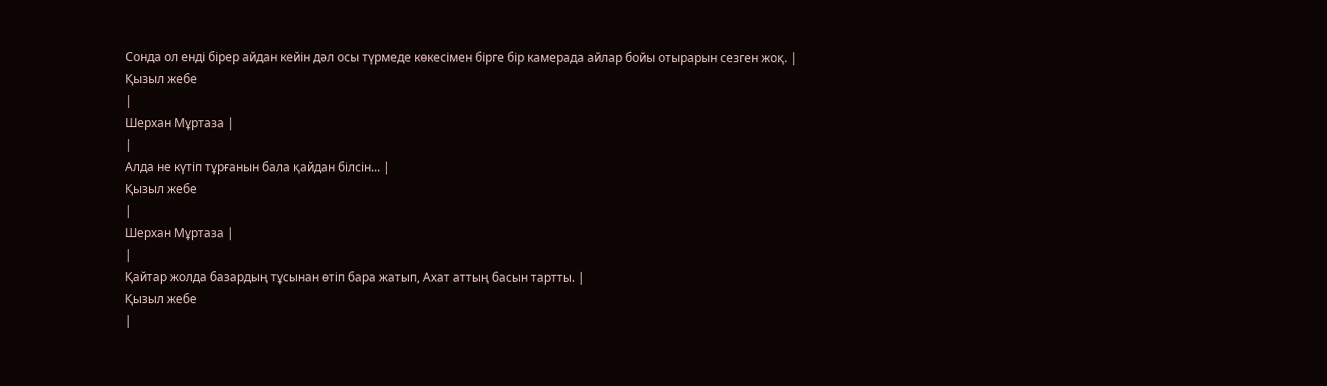Сонда ол енді бірер айдан кейін дәл осы түрмеде көкесімен бірге бір камерада айлар бойы отырарын сезген жоқ. |
Қызыл жебе
|
Шерхан Мұртаза |
|
Алда не күтіп тұрғанын бала қайдан білсін... |
Қызыл жебе
|
Шерхан Мұртаза |
|
Қайтар жолда базардың тұсынан өтіп бара жатып, Ахат аттың басын тартты. |
Қызыл жебе
|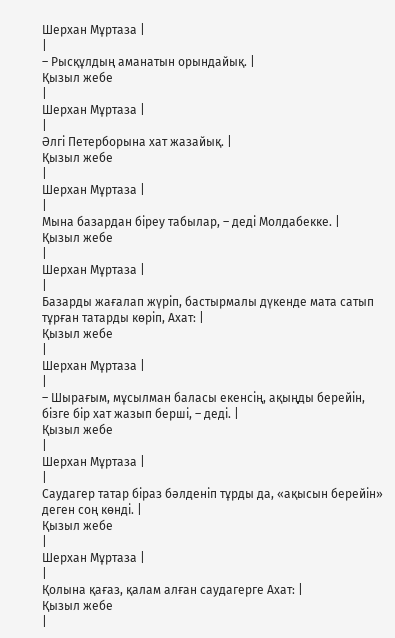Шерхан Мұртаза |
|
– Рысқұлдың аманатын орындайық. |
Қызыл жебе
|
Шерхан Мұртаза |
|
Әлгі Петерборына хат жазайық. |
Қызыл жебе
|
Шерхан Мұртаза |
|
Мына базардан біреу табылар, – деді Молдабекке. |
Қызыл жебе
|
Шерхан Мұртаза |
|
Базарды жағалап жүріп, бастырмалы дүкенде мата сатып тұрған татарды көріп, Ахат: |
Қызыл жебе
|
Шерхан Мұртаза |
|
– Шырағым, мұсылман баласы екенсің, ақыңды берейін, бізге бір хат жазып берші, – деді. |
Қызыл жебе
|
Шерхан Мұртаза |
|
Саудагер татар біраз бәлденіп тұрды да, «ақысын берейін» деген соң көнді. |
Қызыл жебе
|
Шерхан Мұртаза |
|
Қолына қағаз, қалам алған саудагерге Ахат: |
Қызыл жебе
|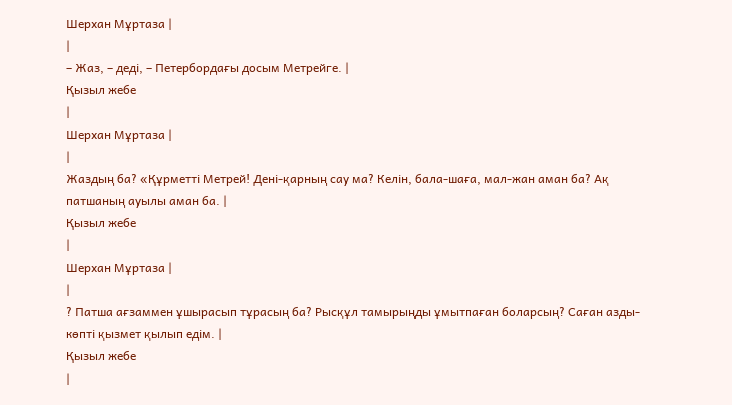Шерхан Мұртаза |
|
– Жаз, – деді, – Петербордағы досым Метрейге. |
Қызыл жебе
|
Шерхан Мұртаза |
|
Жаздың ба? «Құрметті Метрей! Дені-қарның сау ма? Келін, бала-шаға, мал-жан аман ба? Ақ патшаның ауылы аман ба. |
Қызыл жебе
|
Шерхан Мұртаза |
|
? Патша ағзаммен ұшырасып тұрасың ба? Рысқұл тамырыңды ұмытпаған боларсың? Саған азды-көпті қызмет қылып едім. |
Қызыл жебе
|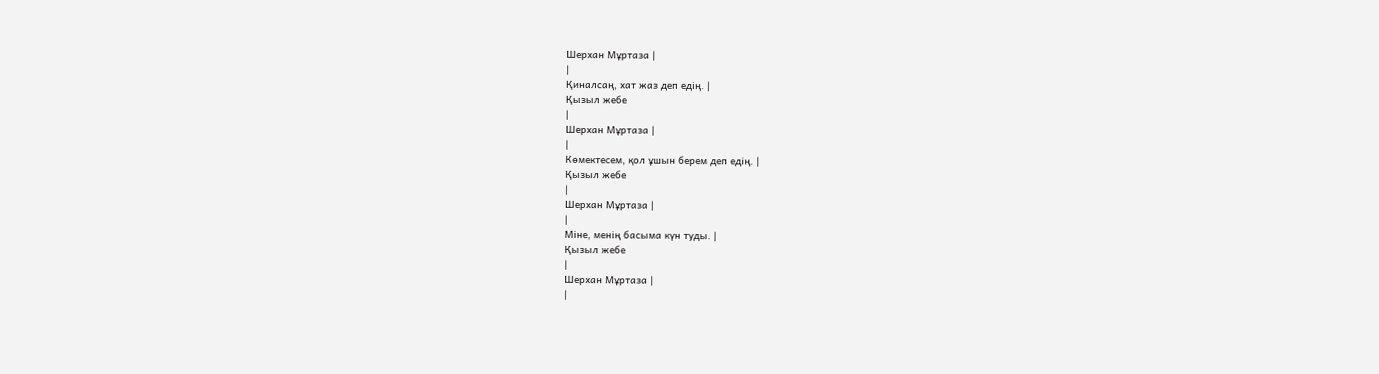Шерхан Мұртаза |
|
Қиналсаң, хат жаз деп едің. |
Қызыл жебе
|
Шерхан Мұртаза |
|
Көмектесем, қол ұшын берем деп едің. |
Қызыл жебе
|
Шерхан Мұртаза |
|
Міне, менің басыма күн туды. |
Қызыл жебе
|
Шерхан Мұртаза |
|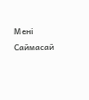Мені Саймасай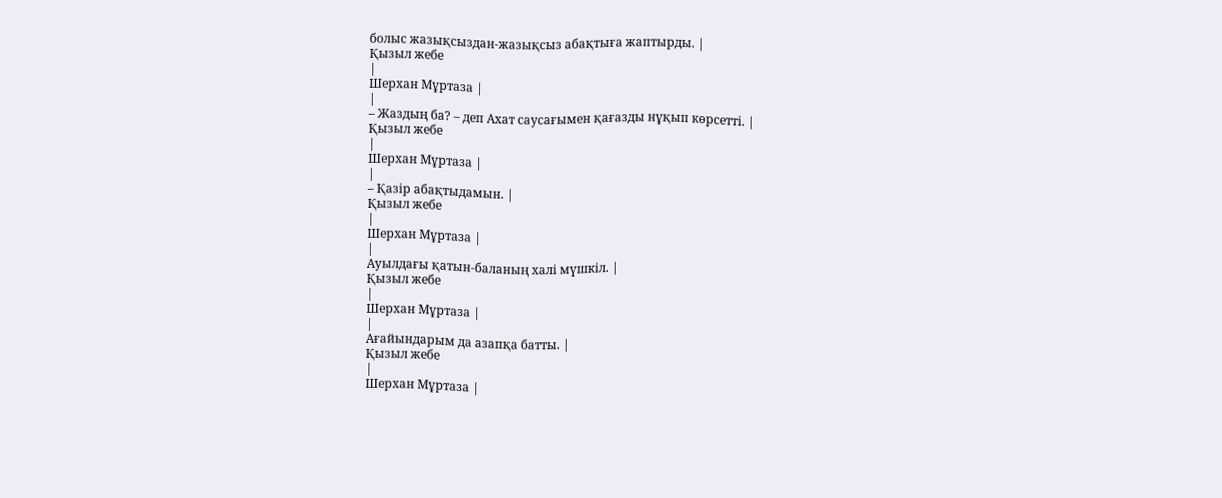болыс жазықсыздан-жазықсыз абақтыға жаптырды. |
Қызыл жебе
|
Шерхан Мұртаза |
|
– Жаздың ба? – деп Ахат саусағымен қағазды нұқып көрсетті. |
Қызыл жебе
|
Шерхан Мұртаза |
|
– Қазір абақтыдамын. |
Қызыл жебе
|
Шерхан Мұртаза |
|
Ауылдағы қатын-баланың халі мүшкіл. |
Қызыл жебе
|
Шерхан Мұртаза |
|
Ағайындарым да азапқа батты. |
Қызыл жебе
|
Шерхан Мұртаза |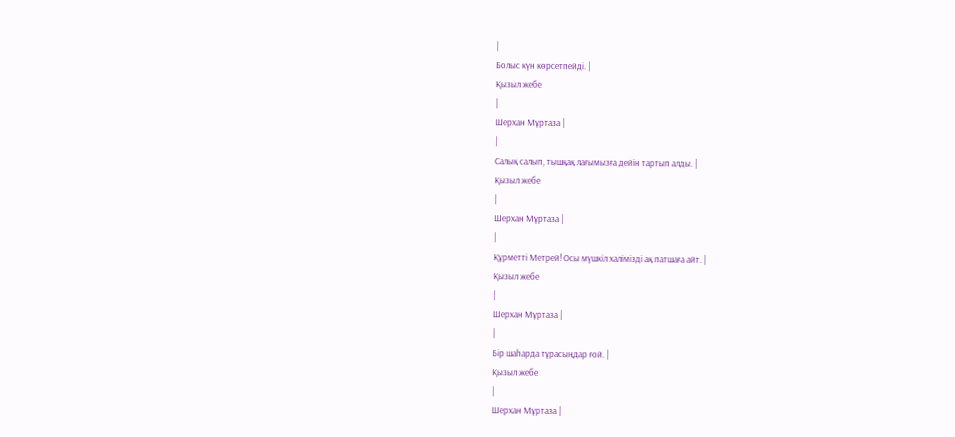|
Болыс күн көрсетпейді. |
Қызыл жебе
|
Шерхан Мұртаза |
|
Салық салып, тышқақ лағымызға дейін тартып алды. |
Қызыл жебе
|
Шерхан Мұртаза |
|
Құрметті Метрей! Осы мүшкіл халімізді ақ патшаға айт. |
Қызыл жебе
|
Шерхан Мұртаза |
|
Бір шаһарда тұрасыңдар ғой. |
Қызыл жебе
|
Шерхан Мұртаза |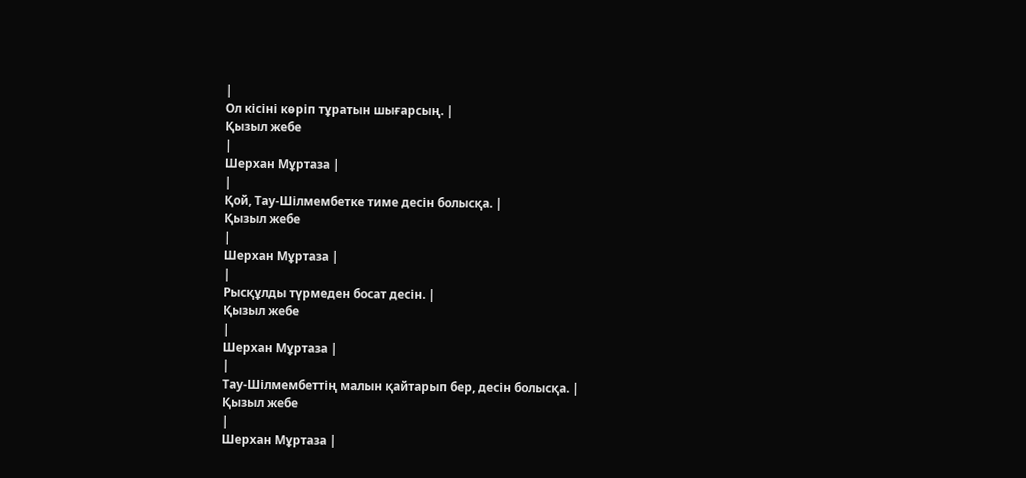|
Ол кісіні көріп тұратын шығарсың. |
Қызыл жебе
|
Шерхан Мұртаза |
|
Қой, Тау-Шілмембетке тиме десін болысқа. |
Қызыл жебе
|
Шерхан Мұртаза |
|
Рысқұлды түрмеден босат десін. |
Қызыл жебе
|
Шерхан Мұртаза |
|
Тау-Шілмембеттің малын қайтарып бер, десін болысқа. |
Қызыл жебе
|
Шерхан Мұртаза |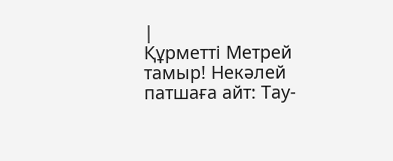|
Құрметті Метрей тамыр! Некәлей патшаға айт: Тау-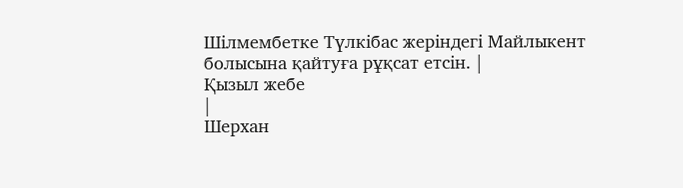Шілмембетке Түлкібас жеріндегі Майлыкент болысына қайтуға рұқсат етсін. |
Қызыл жебе
|
Шерхан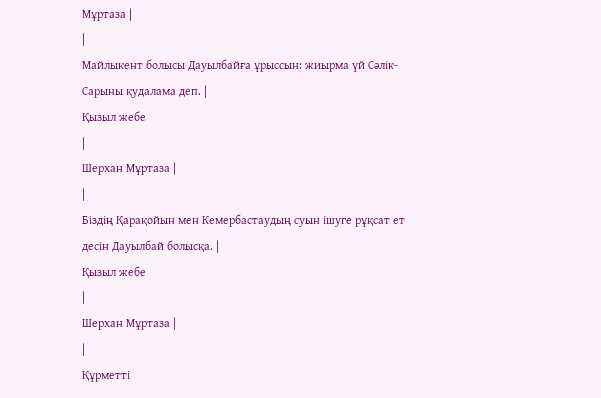Мұртаза |
|
Майлыкент болысы Дауылбайға ұрыссын: жиырма үй Сәлік-Сарыны қудалама деп. |
Қызыл жебе
|
Шерхан Мұртаза |
|
Біздің Қарақойын мен Кемербастаудың суын ішуге рұқсат ет десін Дауылбай болысқа. |
Қызыл жебе
|
Шерхан Мұртаза |
|
Құрметті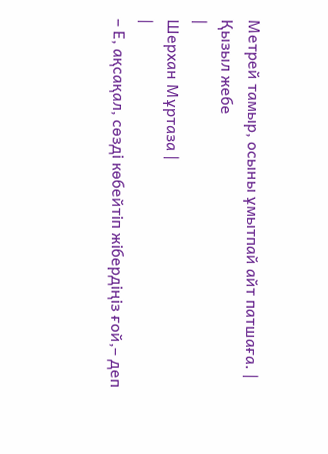Метрей тамыр, осыны ұмытпай айт патшаға. |
Қызыл жебе
|
Шерхан Мұртаза |
|
– Е, ақсақал, сөзді көбейтіп жібердіңіз ғой,– деп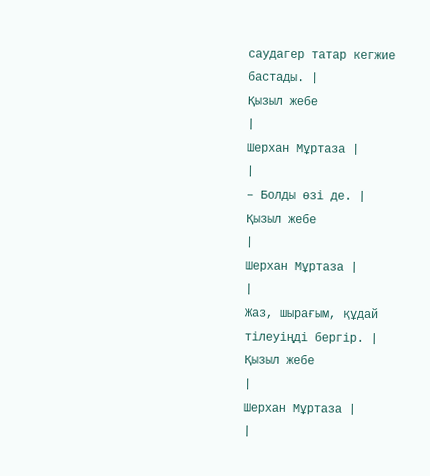саудагер татар кегжие бастады. |
Қызыл жебе
|
Шерхан Мұртаза |
|
– Болды өзі де. |
Қызыл жебе
|
Шерхан Мұртаза |
|
Жаз, шырағым, құдай тілеуіңді бергір. |
Қызыл жебе
|
Шерхан Мұртаза |
|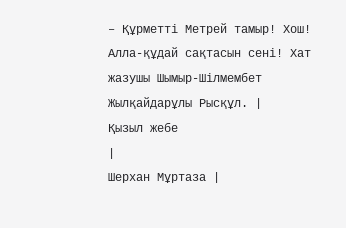– Құрметті Метрей тамыр! Хош! Алла-құдай сақтасын сені! Хат жазушы Шымыр-Шілмембет Жылқайдарұлы Рысқұл. |
Қызыл жебе
|
Шерхан Мұртаза |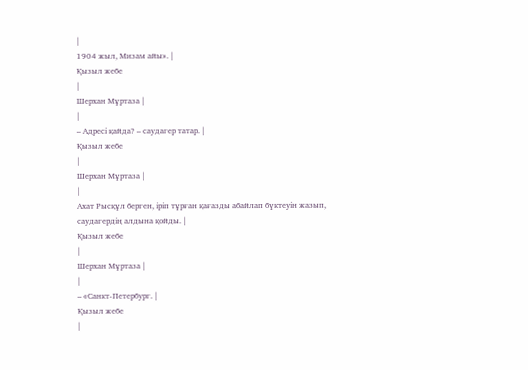|
1904 жыл, Мизам айы». |
Қызыл жебе
|
Шерхан Мұртаза |
|
– Адресі қайда? – саудагер татар. |
Қызыл жебе
|
Шерхан Мұртаза |
|
Ахат Рысқұл берген, іріп тұрған қағазды абайлап бүктеуін жазып, саудагердің алдына қойды. |
Қызыл жебе
|
Шерхан Мұртаза |
|
– «Санкт-Петербург. |
Қызыл жебе
|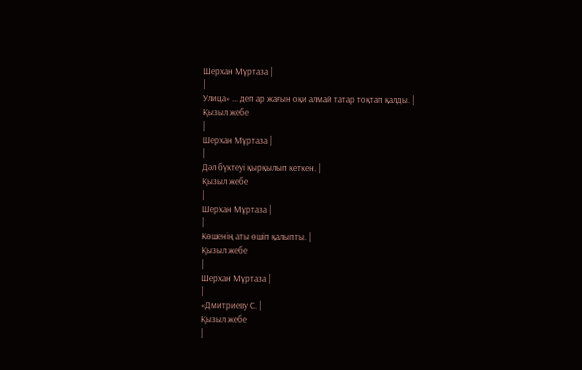Шерхан Мұртаза |
|
Улица» ... деп ар жағын оқи алмай татар тоқтап қалды. |
Қызыл жебе
|
Шерхан Мұртаза |
|
Дәл бүктеуі қырқылып кеткен. |
Қызыл жебе
|
Шерхан Мұртаза |
|
Көшенің аты өшіп қалыпты. |
Қызыл жебе
|
Шерхан Мұртаза |
|
«Дмитриеву С. |
Қызыл жебе
|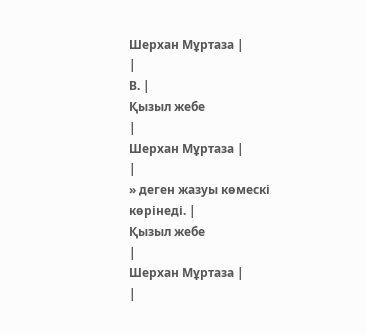Шерхан Мұртаза |
|
В. |
Қызыл жебе
|
Шерхан Мұртаза |
|
» деген жазуы көмескі көрінеді. |
Қызыл жебе
|
Шерхан Мұртаза |
|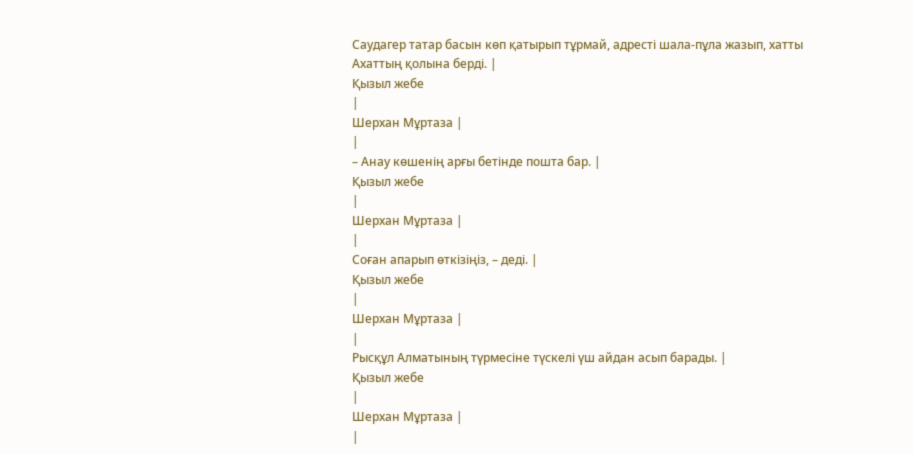Саудагер татар басын көп қатырып тұрмай, адресті шала-пұла жазып, хатты Ахаттың қолына берді. |
Қызыл жебе
|
Шерхан Мұртаза |
|
– Анау көшенің арғы бетінде пошта бар. |
Қызыл жебе
|
Шерхан Мұртаза |
|
Соған апарып өткізіңіз, – деді. |
Қызыл жебе
|
Шерхан Мұртаза |
|
Рысқұл Алматының түрмесіне түскелі үш айдан асып барады. |
Қызыл жебе
|
Шерхан Мұртаза |
|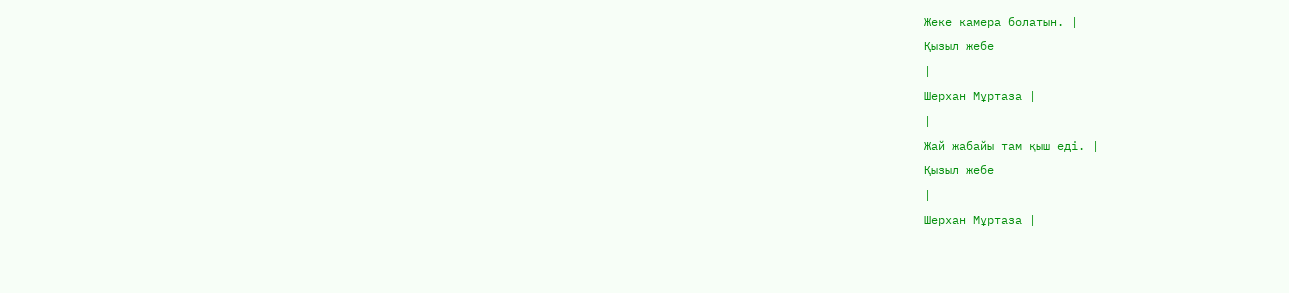Жеке камера болатын. |
Қызыл жебе
|
Шерхан Мұртаза |
|
Жай жабайы там қыш еді. |
Қызыл жебе
|
Шерхан Мұртаза |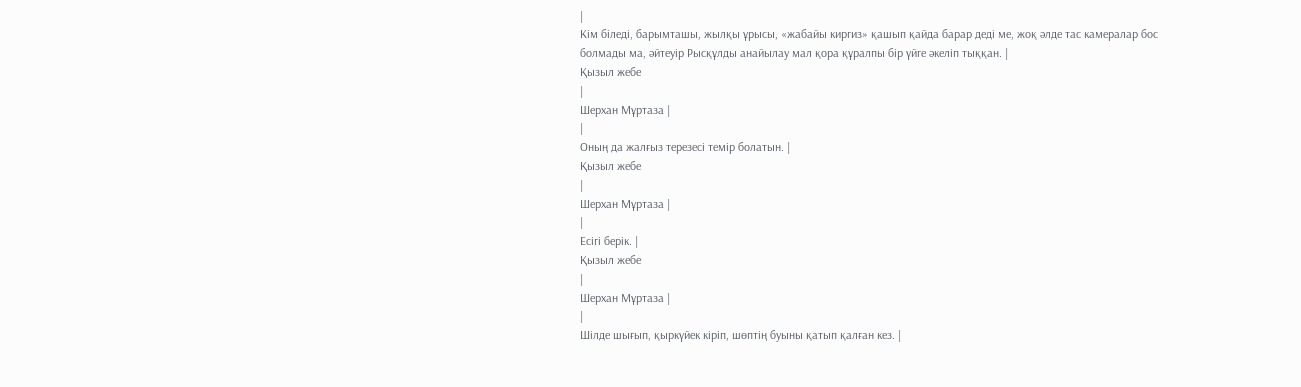|
Кім біледі, барымташы, жылқы ұрысы, «жабайы киргиз» қашып қайда барар деді ме, жоқ әлде тас камералар бос болмады ма, әйтеуір Рысқұлды анайылау мал қора құралпы бір үйге әкеліп тыққан. |
Қызыл жебе
|
Шерхан Мұртаза |
|
Оның да жалғыз терезесі темір болатын. |
Қызыл жебе
|
Шерхан Мұртаза |
|
Есігі берік. |
Қызыл жебе
|
Шерхан Мұртаза |
|
Шілде шығып, қыркүйек кіріп, шөптің буыны қатып қалған кез. |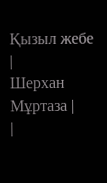Қызыл жебе
|
Шерхан Мұртаза |
|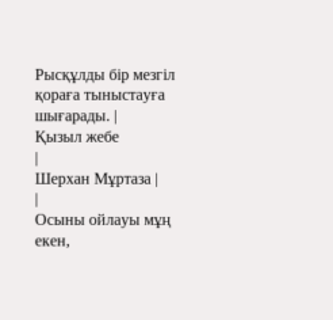Рысқұлды бір мезгіл қораға тыныстауға шығарады. |
Қызыл жебе
|
Шерхан Мұртаза |
|
Осыны ойлауы мұң екен,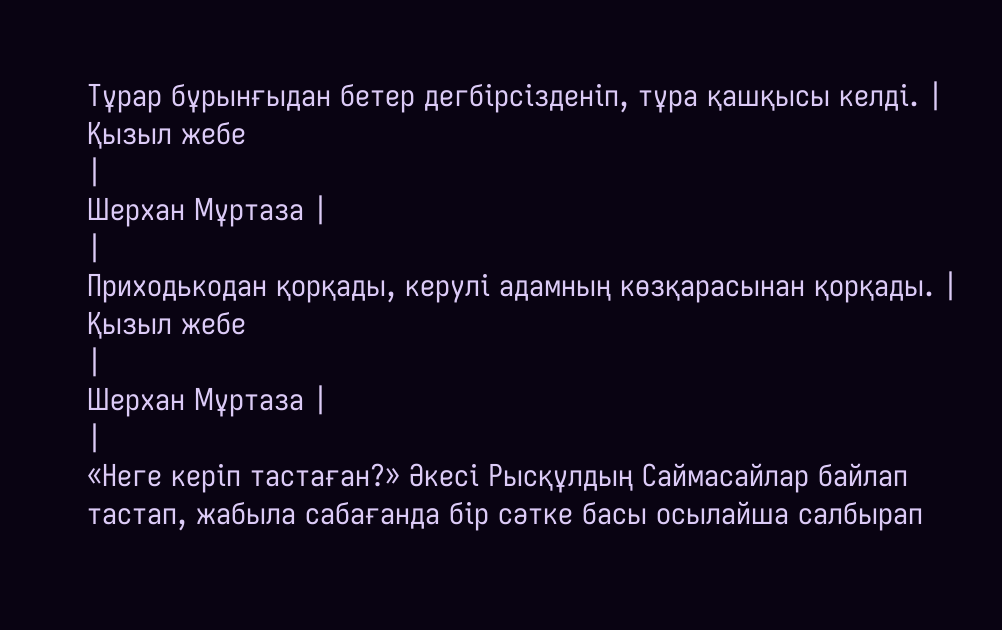Тұрар бұрынғыдан бетер дегбірсізденіп, тұра қашқысы келді. |
Қызыл жебе
|
Шерхан Мұртаза |
|
Приходькодан қорқады, керулі адамның көзқарасынан қорқады. |
Қызыл жебе
|
Шерхан Мұртаза |
|
«Неге керіп тастаған?» Әкесі Рысқұлдың Саймасайлар байлап тастап, жабыла сабағанда бір сәтке басы осылайша салбырап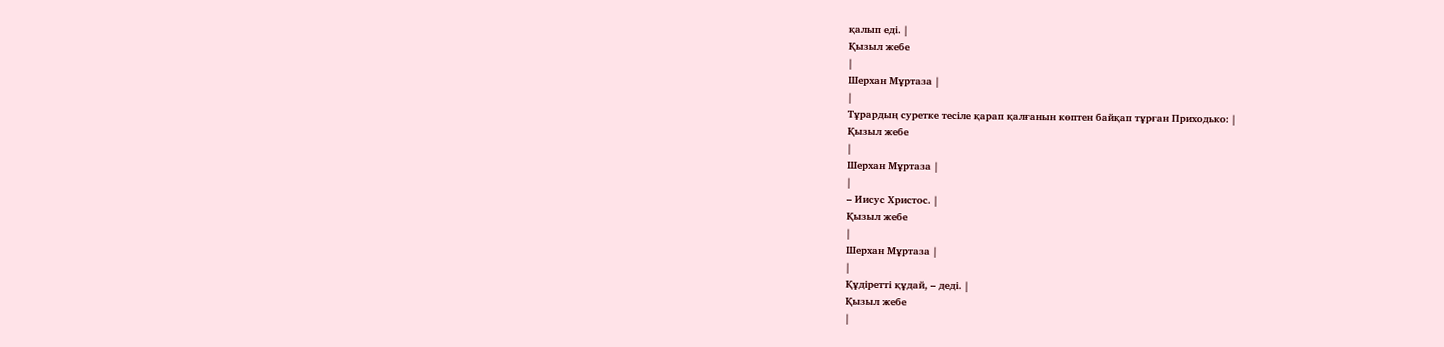қалып еді. |
Қызыл жебе
|
Шерхан Мұртаза |
|
Тұрардың суретке тесіле қарап қалғанын көптен байқап тұрған Приходько: |
Қызыл жебе
|
Шерхан Мұртаза |
|
– Иисус Христос. |
Қызыл жебе
|
Шерхан Мұртаза |
|
Құдіретті құдай, – деді. |
Қызыл жебе
|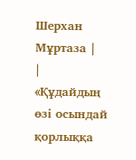Шерхан Мұртаза |
|
«Құдайдың өзі осындай қорлыққа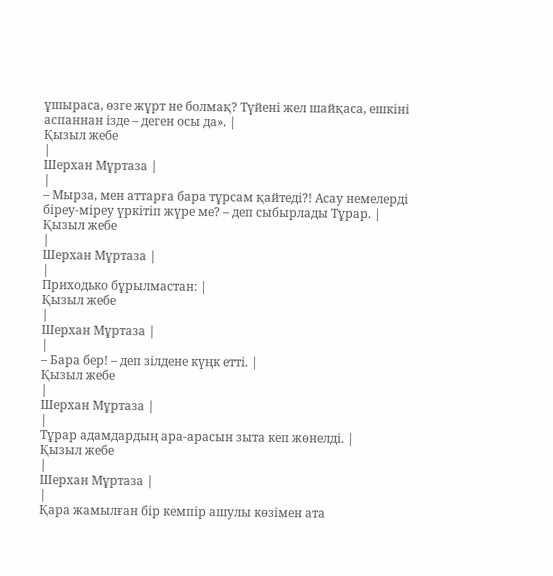ұшыраса, өзге жұрт не болмақ? Түйені жел шайқаса, ешкіні аспаннан ізде – деген осы да». |
Қызыл жебе
|
Шерхан Мұртаза |
|
– Мырза, мен аттарға бара тұрсам қайтеді?! Асау немелерді біреу-міреу үркітіп жүре ме? – деп сыбырлады Тұрар. |
Қызыл жебе
|
Шерхан Мұртаза |
|
Приходько бұрылмастан: |
Қызыл жебе
|
Шерхан Мұртаза |
|
– Бара бер! – деп зілдене күңк етті. |
Қызыл жебе
|
Шерхан Мұртаза |
|
Тұрар адамдардың ара-арасын зыта кеп жөнелді. |
Қызыл жебе
|
Шерхан Мұртаза |
|
Қара жамылған бір кемпір ашулы көзімен ата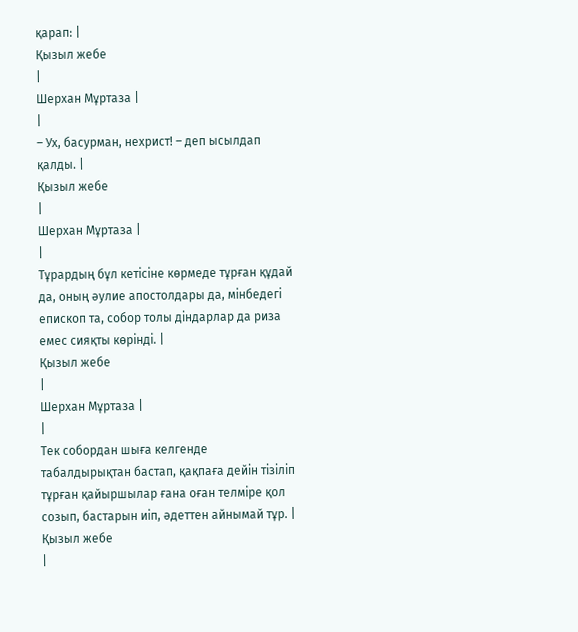қарап: |
Қызыл жебе
|
Шерхан Мұртаза |
|
– Ух, басурман, нехрист! – деп ысылдап қалды. |
Қызыл жебе
|
Шерхан Мұртаза |
|
Тұрардың бұл кетісіне көрмеде тұрған құдай да, оның әулие апостолдары да, мінбедегі епископ та, собор толы діндарлар да риза емес сияқты көрінді. |
Қызыл жебе
|
Шерхан Мұртаза |
|
Тек собордан шыға келгенде табалдырықтан бастап, қақпаға дейін тізіліп тұрған қайыршылар ғана оған телміре қол созып, бастарын иіп, әдеттен айнымай тұр. |
Қызыл жебе
|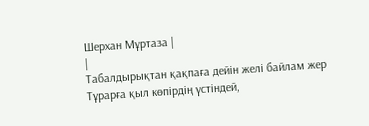Шерхан Мұртаза |
|
Табалдырықтан қақпаға дейін желі байлам жер Тұрарға қыл көпірдің үстіндей,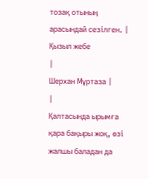тозақ отының арасындай сезілген. |
Қызыл жебе
|
Шерхан Мұртаза |
|
Қалтасында ырымға қара бақыры жоқ, өзі жалшы баладан да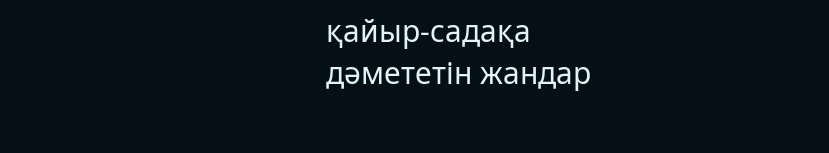қайыр-садақа дәмететін жандар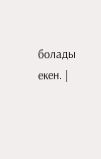болады екен. |